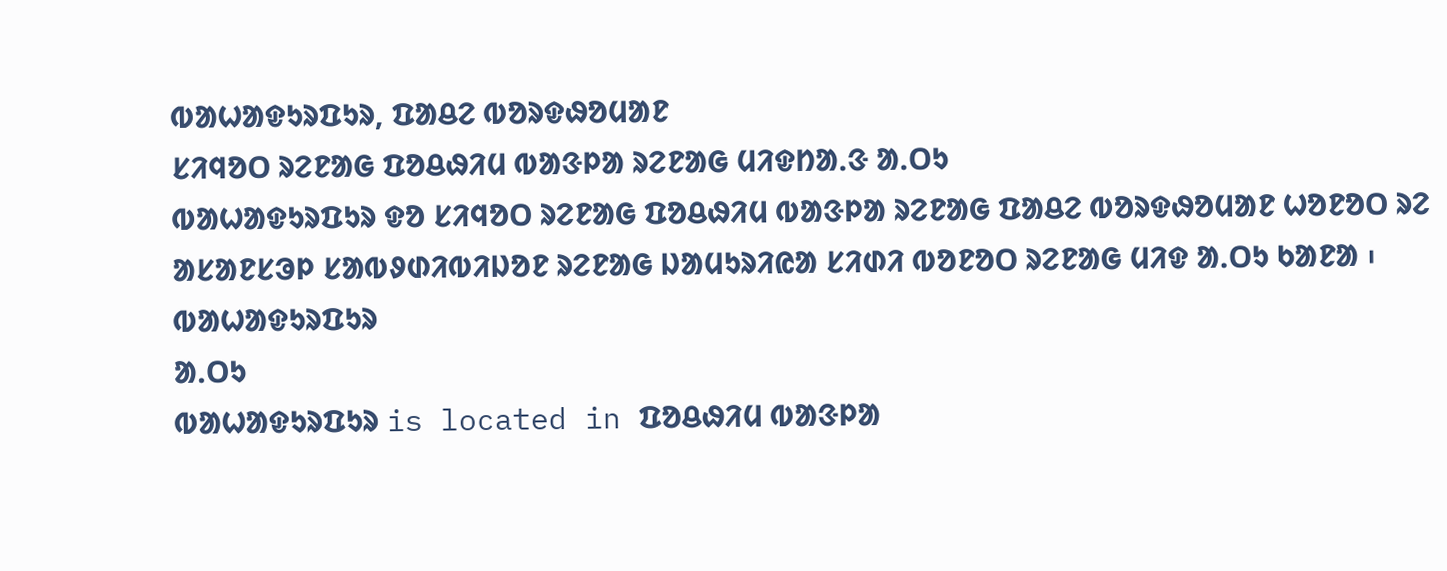ᱵᱟᱦᱟᱫᱩᱨᱯᱩᱨ, ᱯᱟᱪᱮ ᱵᱚᱨᱫᱷᱚᱢᱟᱱ
ᱥᱤᱧᱚᱛ ᱨᱮᱱᱟᱜ ᱯᱚᱪᱷᱤᱢ ᱵᱟᱝᱞᱟ ᱨᱮᱱᱟᱜ ᱢᱤᱫᱴᱟᱹᱝ ᱟᱹᱛᱩ
ᱵᱟᱦᱟᱫᱩᱨᱯᱩᱨ ᱫᱚ ᱥᱤᱧᱚᱛ ᱨᱮᱱᱟᱜ ᱯᱚᱪᱷᱤᱢ ᱵᱟᱝᱞᱟ ᱨᱮᱱᱟᱜ ᱯᱟᱪᱮ ᱵᱚᱨᱫᱷᱚᱢᱟᱱ ᱦᱚᱱᱚᱛ ᱨᱮ ᱟᱥᱟᱱᱥᱳᱞ ᱥᱟᱵᱽᱰᱤᱵᱤᱡᱚᱱ ᱨᱮᱱᱟᱜ ᱡᱟᱢᱩᱨᱤᱭᱟ ᱥᱤᱰᱤ ᱵᱚᱱᱚᱛ ᱨᱮᱱᱟᱜ ᱢᱤᱫ ᱟᱹᱛᱩ ᱠᱟᱱᱟ ᱾
ᱵᱟᱦᱟᱫᱩᱨᱯᱩᱨ
ᱟᱹᱛᱩ
ᱵᱟᱦᱟᱫᱩᱨᱯᱩᱨ is located in ᱯᱚᱪᱷᱤᱢ ᱵᱟᱝᱞᱟ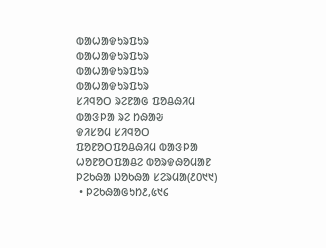ᱵᱟᱦᱟᱫᱩᱨᱯᱩᱨ
ᱵᱟᱦᱟᱫᱩᱨᱯᱩᱨ
ᱵᱟᱦᱟᱫᱩᱨᱯᱩᱨ
ᱵᱟᱦᱟᱫᱩᱨᱯᱩᱨ
ᱥᱤᱧᱚᱛ ᱨᱮᱱᱟᱜ ᱯᱚᱪᱷᱤᱢ ᱵᱟᱝᱞᱟ ᱨᱮ ᱴᱷᱟᱶ
ᱫᱤᱥᱚᱢ ᱥᱤᱧᱚᱛ
ᱯᱚᱱᱚᱛᱯᱚᱪᱷᱤᱢ ᱵᱟᱝᱞᱟ
ᱦᱚᱱᱚᱛᱯᱟᱪᱮ ᱵᱚᱨᱫᱷᱚᱢᱟᱱ
ᱞᱮᱠᱷᱟ ᱡᱚᱠᱷᱟ ᱥᱮᱨᱢᱟ(᱒᱐᱑᱑)
 • ᱞᱮᱠᱷᱟᱜᱩᱴ᱒,᱕᱑᱔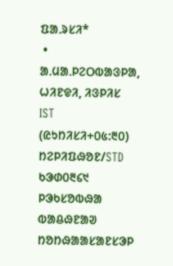ᱯᱟᱹᱨᱥᱤ*
 • ᱟᱹᱢᱟᱹᱞᱮᱛᱵᱟᱝᱞᱟ, ᱦᱤᱱᱫᱤ, ᱤᱝᱞᱤᱥ
IST (ᱭᱩᱴᱤᱥᱤ+᱐᱕:᱓᱐)
ᱴᱮᱞᱤᱯᱷᱚᱱ/STD ᱠᱳᱰ᱐᱓᱔᱑
ᱞᱳᱠᱥᱚᱵᱷᱟ ᱵᱟᱪᱷᱱᱟᱣ ᱴᱚᱴᱷᱟᱟᱥᱟᱱᱥᱳᱞ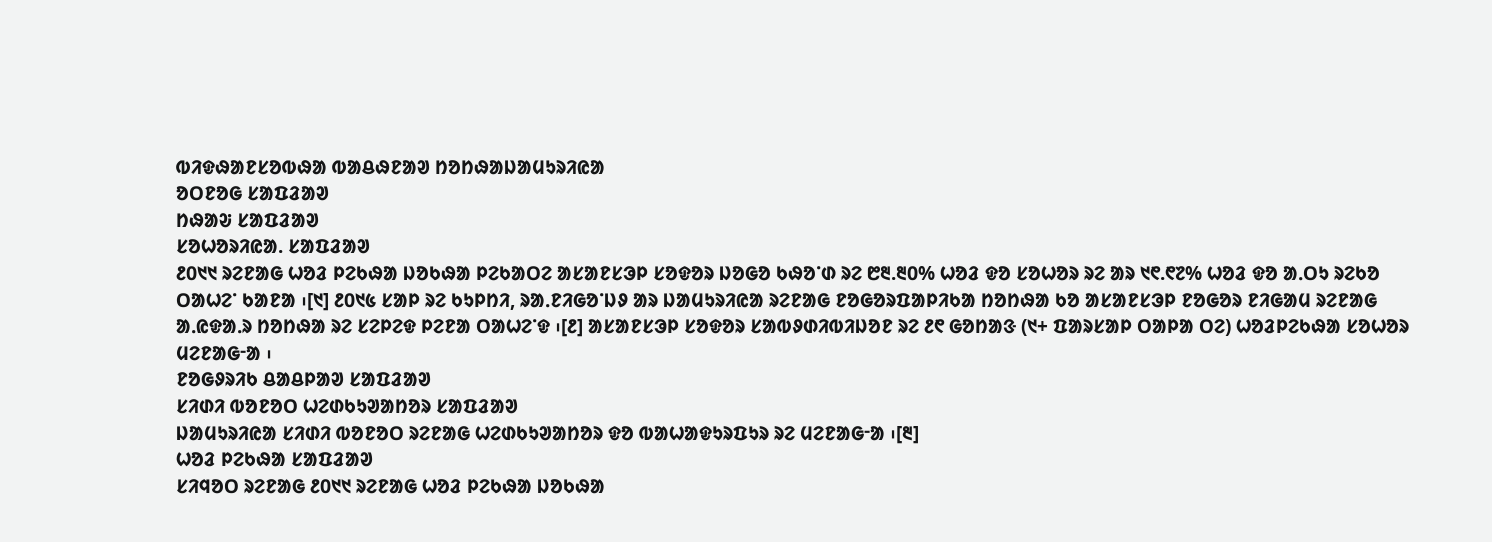ᱵᱤᱫᱷᱟᱱᱥᱚᱵᱷᱟ ᱵᱟᱪᱷᱱᱟᱣ ᱴᱚᱴᱷᱟᱡᱟᱢᱩᱨᱤᱭᱟ
ᱚᱛᱱᱚᱜ ᱥᱟᱯᱲᱟᱣ
ᱴᱷᱟᱶ ᱥᱟᱯᱲᱟᱣ
ᱥᱚᱦᱚᱨᱤᱭᱟ. ᱥᱟᱯᱲᱟᱣ
᱒᱐᱑᱑ ᱨᱮᱱᱟᱜ ᱦᱚᱲ ᱞᱮᱠᱷᱟ ᱡᱚᱠᱷᱟ ᱞᱮᱠᱟᱛᱮ ᱟᱥᱟᱱᱥᱳᱞ ᱥᱚᱫᱚᱨ ᱡᱚᱜᱚ ᱠᱷᱚᱸᱰ ᱨᱮ ᱘᱓.᱓᱐% ᱦᱚᱲ ᱫᱚ ᱥᱚᱦᱚᱨ ᱨᱮ ᱟᱨ ᱑᱖.᱖᱗% ᱦᱚᱲ ᱫᱚ ᱟᱹᱛᱩ ᱨᱮᱠᱚ ᱛᱟᱦᱮᱸ ᱠᱟᱱᱟ ᱾[᱑] ᱒᱐᱑᱕ ᱥᱟᱞ ᱨᱮ ᱠᱩᱞᱴᱤ, ᱨᱟᱹᱱᱤᱜᱚᱸᱡᱽ ᱟᱨ ᱡᱟᱢᱩᱨᱤᱭᱟ ᱨᱮᱱᱟᱜ ᱱᱚᱜᱚᱨᱯᱟᱞᱤᱠᱟ ᱴᱚᱴᱷᱟ ᱠᱚ ᱟᱥᱟᱱᱥᱳᱞ ᱱᱚᱜᱚᱨ ᱱᱤᱜᱟᱢ ᱨᱮᱱᱟᱜ ᱟᱹᱭᱫᱟᱹᱨ ᱴᱚᱴᱷᱟ ᱨᱮ ᱥᱮᱞᱮᱫ ᱞᱮᱱᱟ ᱛᱟᱦᱮᱸᱫ ᱾[᱒] ᱟᱥᱟᱱᱥᱳᱞ ᱥᱚᱫᱚᱨ ᱥᱟᱵᱽᱰᱤᱵᱤᱡᱚᱱ ᱨᱮ ᱒᱖ ᱜᱚᱴᱟᱝ (᱑+ ᱯᱟᱨᱥᱟᱞ ᱛᱟᱞᱟ ᱛᱮ) ᱦᱚᱲᱞᱮᱠᱷᱟ ᱥᱚᱦᱚᱨ ᱢᱮᱱᱟᱜᱼᱟ ᱾
ᱱᱚᱜᱽᱨᱤᱠ ᱪᱟᱪᱞᱟᱣ ᱥᱟᱯᱲᱟᱣ
ᱥᱤᱰᱤ ᱵᱚᱱᱚᱛ ᱦᱮᱰᱠᱩᱣᱟᱴᱚᱨ ᱥᱟᱯᱲᱟᱣ
ᱡᱟᱢᱩᱨᱤᱭᱟ ᱥᱤᱰᱤ ᱵᱚᱱᱚᱛ ᱨᱮᱱᱟᱜ ᱦᱮᱰᱠᱩᱣᱟᱴᱚᱨ ᱫᱚ ᱵᱟᱦᱟᱫᱩᱨᱯᱩᱨ ᱨᱮ ᱢᱮᱱᱟᱜᱼᱟ ᱾[᱓]
ᱦᱚᱲ ᱞᱮᱠᱷᱟ ᱥᱟᱯᱲᱟᱣ
ᱥᱤᱧᱚᱛ ᱨᱮᱱᱟᱜ ᱒᱐᱑᱑ ᱨᱮᱱᱟᱜ ᱦᱚᱲ ᱞᱮᱠᱷᱟ ᱡᱚᱠᱷᱟ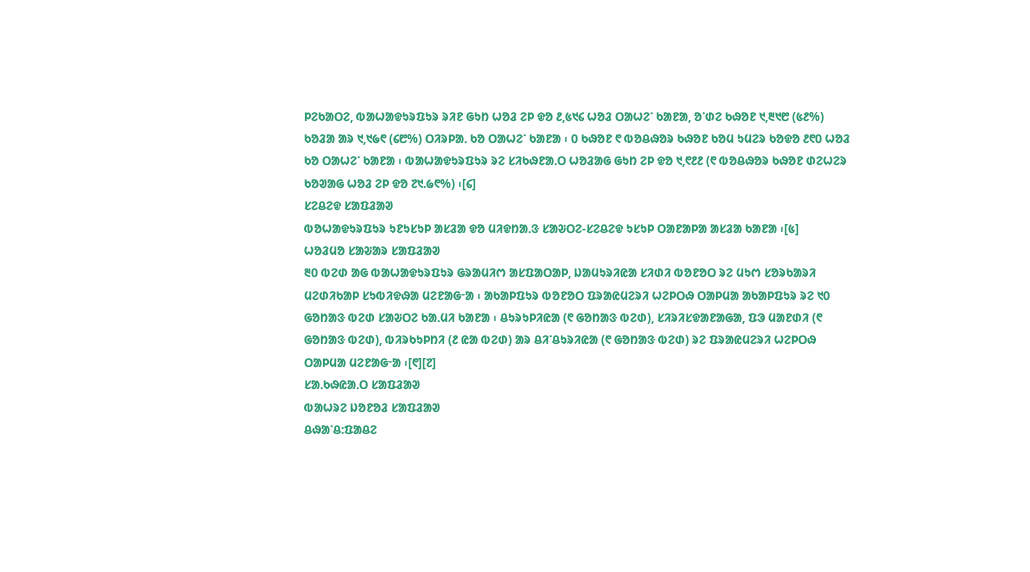ᱞᱮᱠᱟᱛᱮ, ᱵᱟᱦᱟᱫᱩᱨᱯᱩᱨ ᱨᱤᱱ ᱜᱩᱴ ᱦᱚᱲ ᱮᱞ ᱫᱚ ᱒,᱕᱑᱔ ᱦᱚᱲ ᱛᱟᱦᱮᱸ ᱠᱟᱱᱟ, ᱚᱸᱰᱮ ᱠᱷᱚᱱ ᱑,᱓᱑᱘ (᱕᱒%) ᱠᱚᱲᱟ ᱟᱨ ᱑,᱑᱙᱖ (᱔᱘%) ᱛᱤᱨᱞᱟᱹ ᱠᱚ ᱛᱟᱦᱮᱸ ᱠᱟᱱᱟ ᱾ ᱐ ᱠᱷᱚᱱ ᱖ ᱵᱚᱪᱷᱚᱨ ᱠᱷᱚᱱ ᱠᱚᱢ ᱩᱢᱮᱨ ᱠᱚᱫᱚ ᱒᱖᱐ ᱦᱚᱲ ᱠᱚ ᱛᱟᱦᱮᱸ ᱠᱟᱱᱟ ᱾ ᱵᱟᱦᱟᱫᱩᱨᱯᱩᱨ ᱨᱮ ᱥᱤᱠᱷᱱᱟᱹᱛ ᱦᱚᱲᱟᱜ ᱜᱩᱴ ᱮᱞ ᱫᱚ ᱑,᱖᱒᱒ (᱖ ᱵᱚᱪᱷᱚᱨ ᱠᱷᱚᱱ ᱰᱮᱦᱮᱨ ᱠᱚᱣᱟᱜ ᱦᱚᱲ ᱮᱞ ᱫᱚ ᱗᱑.᱙᱖%) ᱾[᱔]
ᱥᱮᱪᱮᱫ ᱥᱟᱯᱲᱟᱣ
ᱵᱚᱦᱟᱫᱩᱨᱯᱩᱨ ᱩᱱᱩᱥᱩᱞ ᱟᱥᱲᱟ ᱫᱚ ᱢᱤᱫᱴᱟᱹᱝ ᱥᱟᱶᱛᱮ-ᱥᱮᱪᱮᱫ ᱩᱥᱩᱞ ᱛᱟᱱᱟᱞᱟ ᱟᱥᱲᱟ ᱠᱟᱱᱟ ᱾[᱕]
ᱦᱚᱲᱢᱚ ᱥᱟᱶᱟᱨ ᱥᱟᱯᱲᱟᱣ
᱓᱐ ᱵᱮᱰ ᱟᱜ ᱵᱟᱦᱟᱫᱩᱨᱯᱩᱨ ᱜᱨᱟᱢᱤᱬ ᱟᱥᱯᱟᱛᱟᱞ, ᱡᱟᱢᱩᱨᱤᱭᱟ ᱥᱤᱰᱤ ᱵᱚᱱᱚᱛ ᱨᱮ ᱢᱩᱬ ᱥᱚᱨᱠᱟᱨᱤ ᱢᱮᱰᱤᱠᱟᱞ ᱥᱩᱵᱤᱫᱷᱟ ᱢᱮᱱᱟᱜᱼᱟ ᱾ ᱟᱠᱟᱞᱯᱩᱨ ᱵᱚᱱᱚᱛ ᱯᱨᱟᱭᱢᱮᱨᱤ ᱦᱮᱞᱛᱷ ᱛᱟᱞᱢᱟ ᱟᱠᱟᱞᱯᱩᱨ ᱨᱮ ᱑᱐ ᱜᱚᱴᱟᱝ ᱵᱮᱰ ᱥᱟᱶᱛᱮ ᱠᱟᱹᱢᱤ ᱠᱟᱱᱟ ᱾ ᱪᱩᱨᱩᱞᱤᱭᱟ (᱖ ᱜᱚᱴᱟᱝ ᱵᱮᱰ), ᱥᱤᱨᱤᱥᱫᱟᱱᱟᱜᱟ, ᱯᱳ ᱢᱟᱱᱰᱤ (᱖ ᱜᱚᱴᱟᱝ ᱵᱮᱰ), ᱵᱤᱨᱠᱩᱞᱴᱤ (᱒ ᱭᱟ ᱵᱮᱰ) ᱟᱨ ᱪᱤᱸᱪᱩᱨᱤᱭᱟ (᱖ ᱜᱚᱴᱟᱝ ᱵᱮᱰ) ᱨᱮ ᱯᱨᱟᱭᱢᱮᱨᱤ ᱦᱮᱞᱛᱷ ᱛᱟᱞᱢᱟ ᱢᱮᱱᱟᱜᱼᱟ ᱾[᱖][᱗]
ᱥᱟᱹᱠᱷᱭᱟᱹᱛ ᱥᱟᱯᱲᱟᱣ
ᱵᱟᱦᱨᱮ ᱡᱚᱱᱚᱲ ᱥᱟᱯᱲᱟᱣ
ᱪᱷᱟᱸᱪ:ᱯᱟᱪᱮ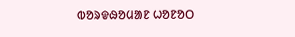ᱵᱚᱨᱫᱷᱚᱢᱟᱱ ᱦᱚᱱᱚᱛ